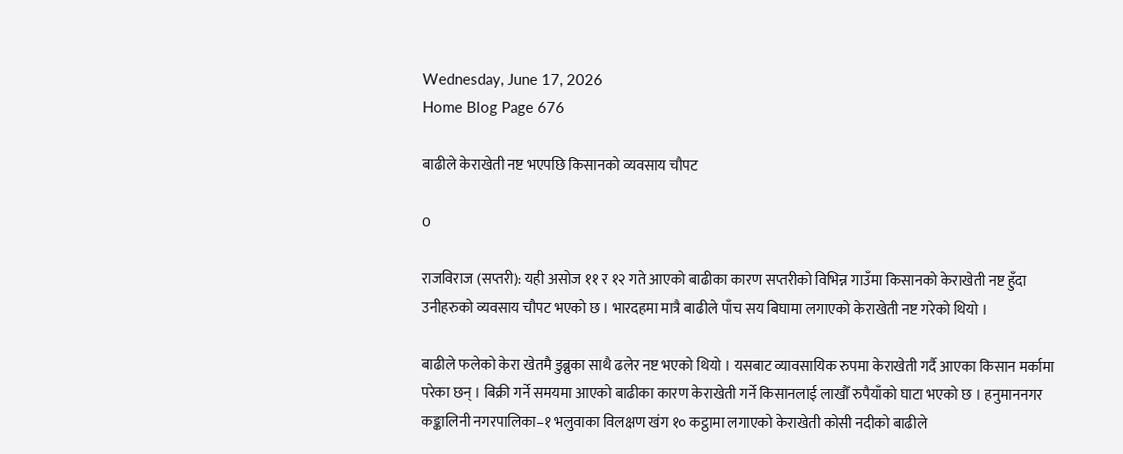Wednesday, June 17, 2026
Home Blog Page 676

बाढीले केराखेती नष्ट भएपछि किसानको व्यवसाय चौपट

0

राजविराज (सप्तरी): यही असोज ११ र १२ गते आएको बाढीका कारण सप्तरीको विभिन्न गाउँमा किसानको केराखेती नष्ट हुँदा उनीहरुको व्यवसाय चौपट भएको छ । भारदहमा मात्रै बाढीले पाँच सय बिघामा लगाएको केराखेती नष्ट गरेको थियो ।

बाढीले फलेको केरा खेतमै डुब्नुका साथै ढलेर नष्ट भएको थियो । यसबाट व्यावसायिक रुपमा केराखेती गर्दै आएका किसान मर्कामा परेका छन् । बिक्री गर्ने समयमा आएको बाढीका कारण केराखेती गर्ने किसानलाई लाखौँ रुपैयाँको घाटा भएको छ । हनुमाननगर कङ्कालिनी नगरपालिका–१ भलुवाका विलक्षण खंग १० कट्ठामा लगाएको केराखेती कोसी नदीको बाढीले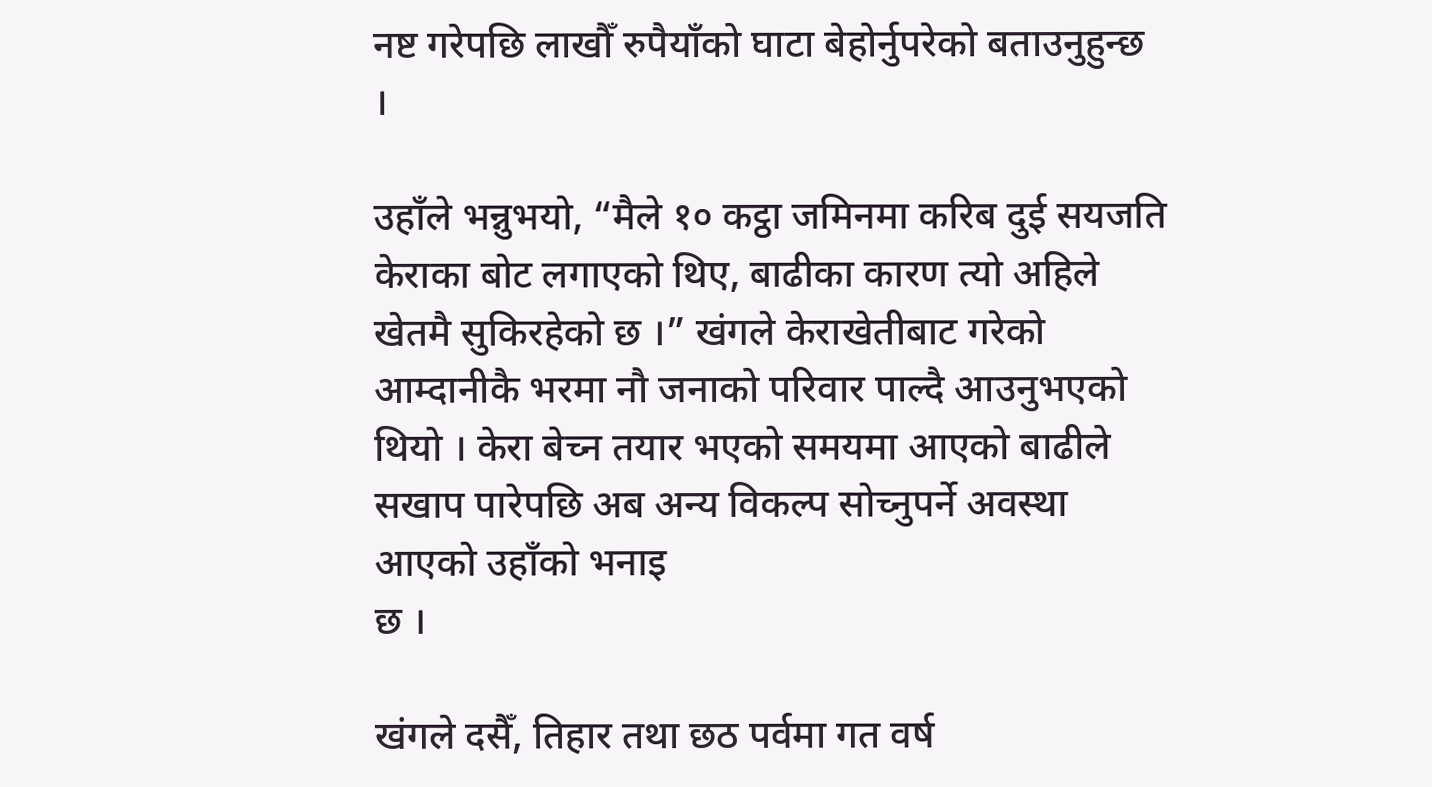नष्ट गरेपछि लाखौँ रुपैयाँको घाटा बेहोर्नुपरेको बताउनुहुन्छ ।

उहाँले भन्नुभयो, “मैले १० कट्ठा जमिनमा करिब दुई सयजति केराका बोट लगाएको थिए, बाढीका कारण त्यो अहिले खेतमै सुकिरहेको छ ।” खंगले केराखेतीबाट गरेको आम्दानीकै भरमा नौ जनाको परिवार पाल्दै आउनुभएको थियो । केरा बेच्न तयार भएको समयमा आएको बाढीले सखाप पारेपछि अब अन्य विकल्प सोच्नुपर्ने अवस्था आएको उहाँको भनाइ
छ ।

खंगले दसैँ, तिहार तथा छठ पर्वमा गत वर्ष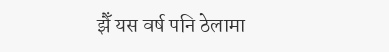झैँ यस वर्ष पनि ठेलामा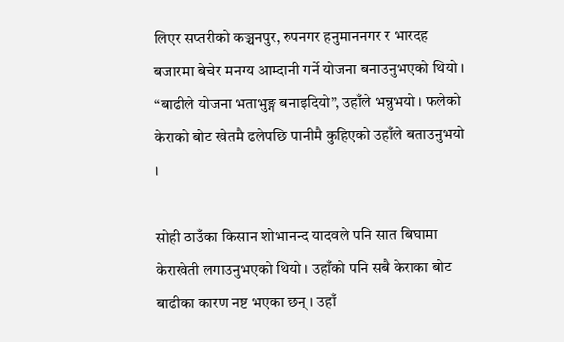लिएर सप्तरीको कञ्चनपुर, रुपनगर हनुमाननगर र भारदह बजारमा बेचेर मनग्य आम्दानी गर्ने योजना बनाउनुभएको थियो । “बाढीले योजना भताभुङ्ग बनाइदियो”, उहाँले भन्नुभयो । फलेको केराको बोट खेतमै ढलेपछि पानीमै कुहिएको उहाँले बताउनुभयो ।

सोही ठाउँका किसान शोभानन्द यादवले पनि सात बिघामा केराखेती लगाउनुभएको थियो । उहाँको पनि सबै केराका बोट बाढीका कारण नष्ट भएका छन् । उहाँ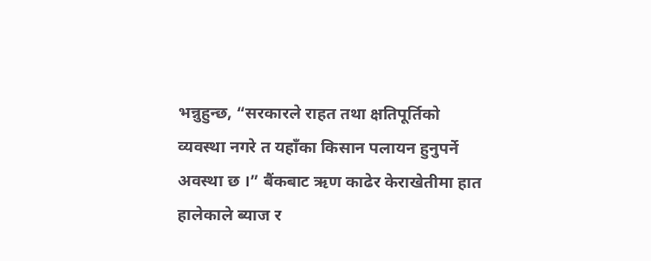भन्नुहुन्छ, “सरकारले राहत तथा क्षतिपूर्तिको व्यवस्था नगरे त यहाँका किसान पलायन हुनुपर्ने अवस्था छ ।” बैंकबाट ऋण काढेर केराखेतीमा हात हालेकाले ब्याज र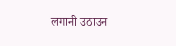लगानी उठाउन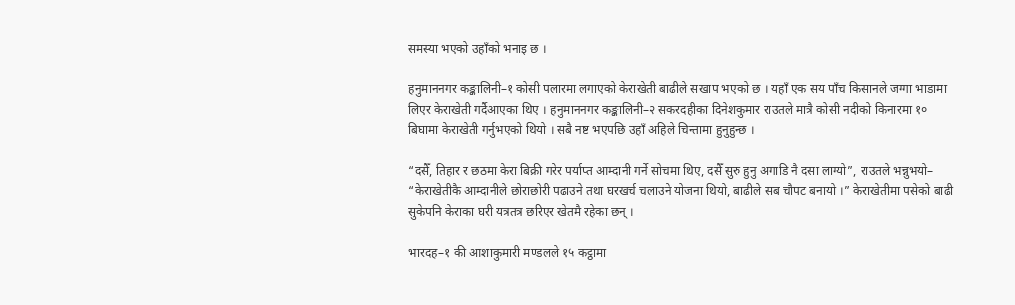समस्या भएको उहाँको भनाइ छ ।

हनुमाननगर कङ्कालिनी–१ कोसी पलारमा लगाएको केराखेती बाढीले सखाप भएको छ । यहाँ एक सय पाँच किसानले जग्गा भाडामा लिएर केराखेती गर्दैआएका थिए । हनुमाननगर कङ्कालिनी–२ सकरदहीका दिनेशकुमार राउतले मात्रै कोसी नदीको किनारमा १० बिघामा केराखेती गर्नुभएको थियो । सबै नष्ट भएपछि उहाँ अहिले चिन्तामा हुनुहुन्छ ।

“दसैँ, तिहार र छठमा केरा बिक्री गरेर पर्याप्त आम्दानी गर्ने सोचमा थिए, दसैँ सुरु हुनु अगाडि नै दसा लाग्यो”, राउतले भन्नुभयो– “केराखेतीकै आम्दानीले छोराछोरी पढाउने तथा घरखर्च चलाउने योजना थियो, बाढीले सब चौपट बनायो ।” केराखेतीमा पसेको बाढी सुकेपनि केराका घरी यत्रतत्र छरिएर खेतमै रहेका छन् ।

भारदह–१ की आशाकुमारी मण्डलले १५ कट्ठामा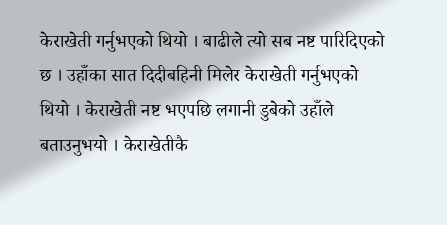केराखेती गर्नुभएको थियो । बाढीले त्यो सब नष्ट पारिदिएको छ । उहाँका सात दिदीबहिनी मिलेर केराखेती गर्नुभएको थियो । केराखेती नष्ट भएपछि लगानी डुबेको उहाँले बताउनुभयो । केराखेतीकै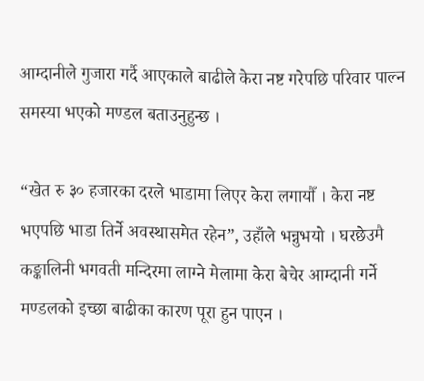आम्दानीले गुजारा गर्दै आएकाले बाढीले केरा नष्ट गरेपछि परिवार पाल्न समस्या भएको मण्डल बताउनुहुन्छ ।

“खेत रु ३० हजारका दरले भाडामा लिएर केरा लगायौँ । केरा नष्ट भएपछि भाडा तिर्ने अवस्थासमेत रहेन”, उहाँले भन्नुभयो । घरछेउमै कङ्कालिनी भगवती मन्दिरमा लाग्ने मेलामा केरा बेचेर आम्दानी गर्ने मण्डलको इच्छा बाढीका कारण पूरा हुन पाएन ।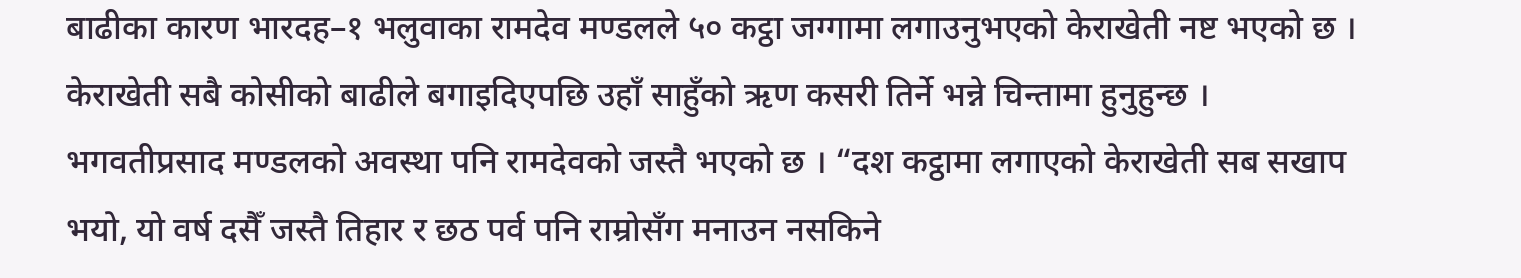बाढीका कारण भारदह–१ भलुवाका रामदेव मण्डलले ५० कट्ठा जग्गामा लगाउनुभएको केराखेती नष्ट भएको छ । केराखेती सबै कोसीको बाढीले बगाइदिएपछि उहाँ साहुँको ऋण कसरी तिर्ने भन्ने चिन्तामा हुनुहुन्छ । भगवतीप्रसाद मण्डलको अवस्था पनि रामदेवको जस्तै भएको छ । “दश कट्ठामा लगाएको केराखेती सब सखाप भयो, यो वर्ष दसैँ जस्तै तिहार र छठ पर्व पनि राम्रोसँग मनाउन नसकिने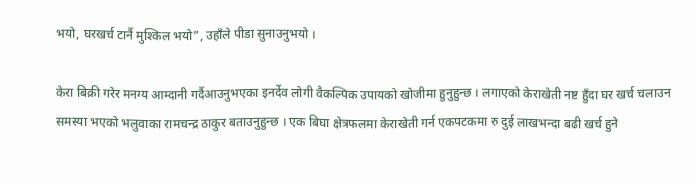भयो, घरखर्च टार्नै मुश्किल भयो”, उहाँले पीडा सुनाउनुभयो ।

केरा बिक्री गरेर मनग्य आम्दानी गर्दैआउनुभएका इनर्देव लोगी वैकल्पिक उपायको खोजीमा हुनुहुन्छ । लगाएको केराखेती नष्ट हुँदा घर खर्च चलाउन समस्या भएको भलुवाका रामचन्द्र ठाकुर बताउनुहुन्छ । एक बिघा क्षेत्रफलमा केराखेती गर्न एकपटकमा रु दुई लाखभन्दा बढी खर्च हुने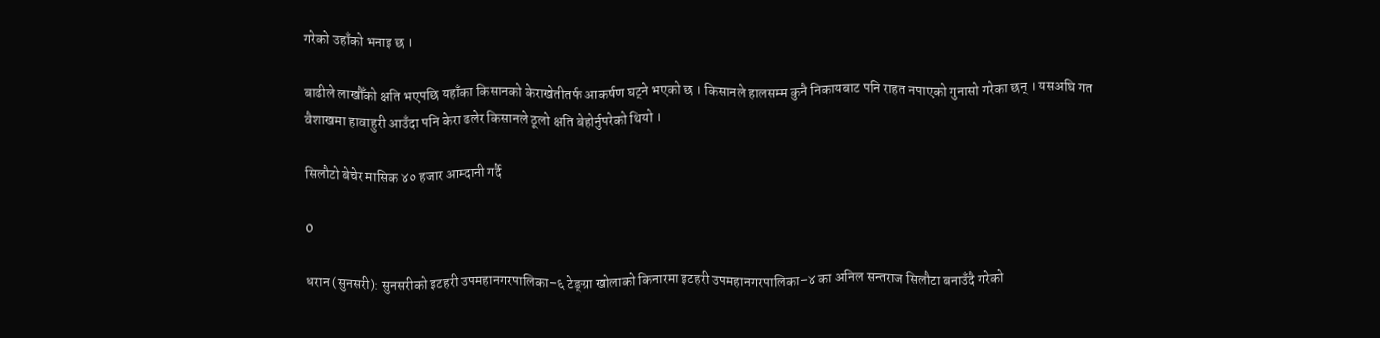गरेको उहाँको भनाइ छ ।

बाढीले लाखौँको क्षति भएपछि यहाँका किसानको केराखेतीतर्फ आकर्षण घट्ने भएको छ । किसानले हालसम्म कुनै निकायबाट पनि राहत नपाएको गुनासो गरेका छन् । यसअघि गत वैशाखमा हावाहुरी आउँदा पनि केरा ढलेर किसानले ठूलो क्षति बेहोर्नुपरेको थियो ।

सिलौटो बेचेर मासिक ४० हजार आम्दानी गर्दै

0

धरान (सुनसरी): सुनसरीको इटहरी उपमहानगरपालिका–६ टेङ्ग्रा खोलाको किनारमा इटहरी उपमहानगरपालिका–४ का अनिल सन्तराज सिलौटा बनाउँदै गरेको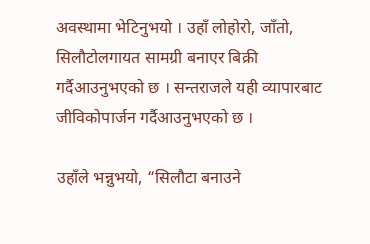अवस्थामा भेटिनुभयो । उहाँ लोहोरो, जाँतो, सिलौटोलगायत सामग्री बनाएर बिक्री गर्दैआउनुभएको छ । सन्तराजले यही व्यापारबाट जीविकोपार्जन गर्दैआउनुभएको छ ।

उहाँले भन्नुभयो, “सिलौटा बनाउने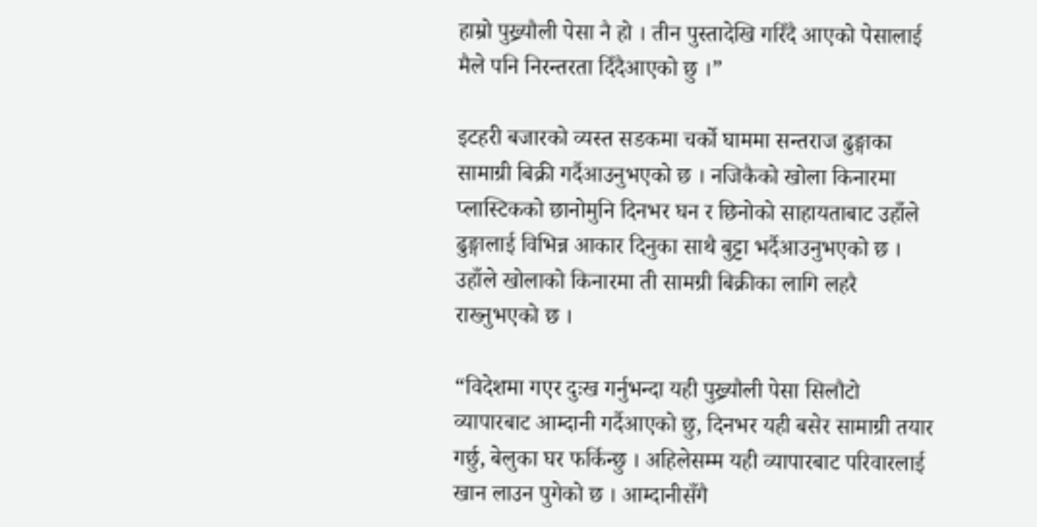हाम्रो पुख्र्यौली पेसा नै हो । तीन पुस्तादेखि गरिँदै आएको पेसालाई मैले पनि निरन्तरता दिँदैआएको छु ।”

इटहरी बजारको व्यस्त सडकमा चर्को घाममा सन्तराज ढुङ्गाका सामाग्री बिक्री गर्दैआउनुभएको छ । नजिकैको खोला किनारमा प्लास्टिकको छानोमुनि दिनभर घन र छिनोको साहायताबाट उहाँले ढुङ्गालाई विभिन्न आकार दिनुका साथै बुट्टा भर्दैआउनुभएको छ । उहाँले खोलाको किनारमा ती सामग्री बिक्रीका लागि लहरै राख्नुभएको छ ।

“विदेशमा गएर दुःख गर्नुभन्दा यही पुख्र्यौली पेसा सिलौटो व्यापारबाट आम्दानी गर्दैआएको छु, दिनभर यही बसेर सामाग्री तयार गर्छु, बेलुका घर फर्किन्छु । अहिलेसम्म यही व्यापारबाट परिवारलाई खान लाउन पुगेको छ । आम्दानीसँगै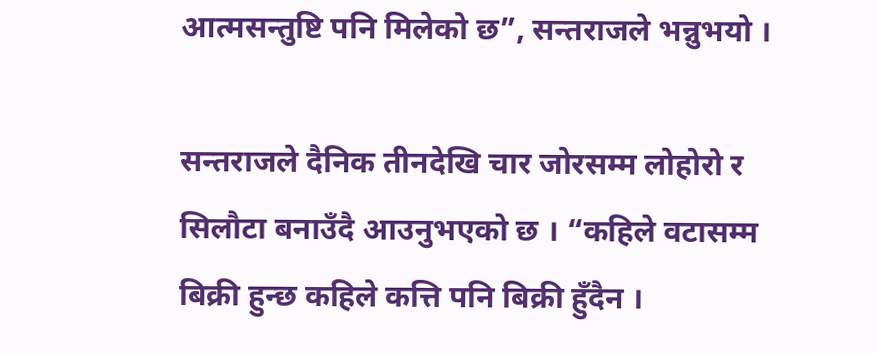आत्मसन्तुष्टि पनि मिलेको छ”, सन्तराजले भन्नुभयो ।

सन्तराजले दैनिक तीनदेखि चार जोरसम्म लोहोरो र सिलौटा बनाउँदै आउनुभएको छ । “कहिले वटासम्म बिक्री हुन्छ कहिले कत्ति पनि बिक्री हुँदैन ।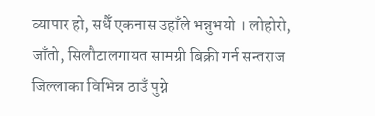व्यापार हो, सधैँ एकनास उहाँले भन्नुभयो । लोहोरो, जाँतो, सिलौटालगायत सामग्री बिक्री गर्न सन्तराज जिल्लाका विभिन्न ठाउँ पुग्ने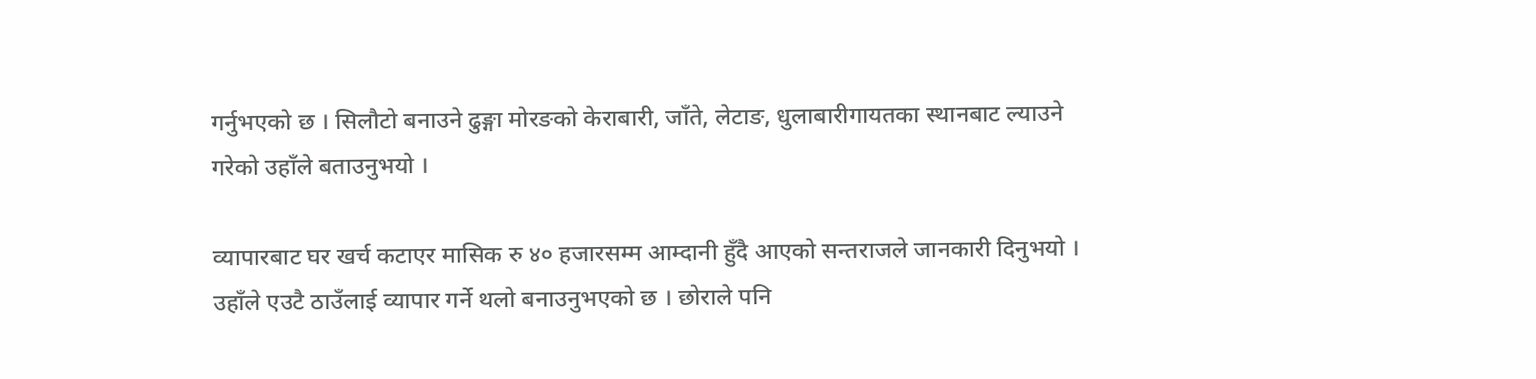गर्नुभएको छ । सिलौटो बनाउने ढुङ्गा मोरङको केराबारी, जाँते, लेटाङ, धुलाबारीगायतका स्थानबाट ल्याउने गरेको उहाँले बताउनुभयो ।

व्यापारबाट घर खर्च कटाएर मासिक रु ४० हजारसम्म आम्दानी हुँदै आएको सन्तराजले जानकारी दिनुभयो । उहाँले एउटै ठाउँलाई व्यापार गर्ने थलो बनाउनुभएको छ । छोराले पनि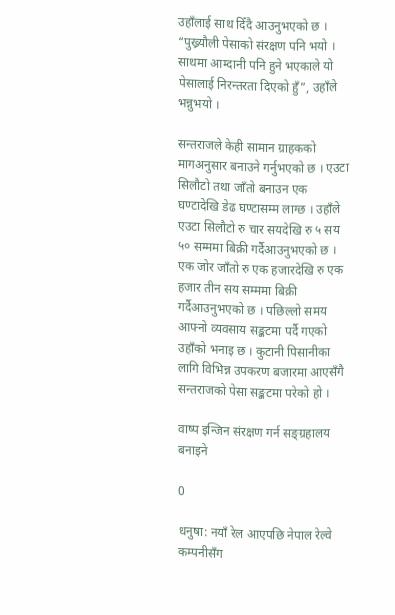उहाँलाई साथ दिँदै आउनुभएको छ । “पुख्र्यौली पेसाको संरक्षण पनि भयो । साथमा आम्दानी पनि हुने भएकाले यो पेसालाई निरन्तरता दिएको हुँ”, उहाँले भन्नुभयो ।

सन्तराजले केही सामान ग्राहकको मागअनुसार बनाउने गर्नुभएको छ । एउटा सिलौटो तथा जाँतो बनाउन एक घण्टादेखि डेढ घण्टासम्म लाग्छ । उहाँले एउटा सिलौटो रु चार सयदेखि रु ५ सय ५० सम्ममा बिक्री गर्दैआउनुभएको छ । एक जोर जाँतो रु एक हजारदेखि रु एक हजार तीन सय सम्ममा बिक्री गर्दैआउनुभएको छ । पछिल्लो समय आफ्नो व्यवसाय सङ्कटमा पर्दै गएको उहाँको भनाइ छ । कुटानी पिसानीका लागि विभिन्न उपकरण बजारमा आएसँगै सन्तराजको पेसा सङ्कटमा परेको हो ।

वाष्प इन्जिन संरक्षण गर्न सङ्ग्रहालय बनाइने

0

धनुषा: नयाँ रेल आएपछि नेपाल रेल्वे कम्पनीसँग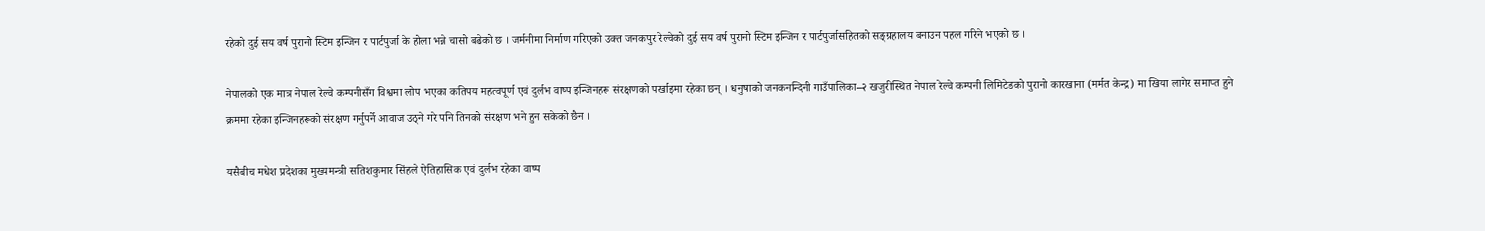रहेको दुई सय वर्ष पुरानो स्टिम इन्जिन र पार्टपुर्जा के होला भन्ने चासो बढेको छ । जर्मनीमा निर्माण गरिएको उक्त जनकपुर रेल्वेको दुई सय वर्ष पुरानो स्टिम इन्जिन र पार्टपुर्जासहितको सङ्ग्रहालय बनाउन पहल गरिने भएको छ ।

नेपालको एक मात्र नेपाल रेल्वे कम्पनीसँग विश्वमा लोप भएका कतिपय महत्वपूर्ण एवं दुर्लभ वाष्प इन्जिनहरू संरक्षणको पर्खाइमा रहेका छन् । धनुषाको जनकनन्दिनी गाउँपालिका–२ खजुरीस्थित नेपाल रेल्वे कम्पनी लिमिटेडको पुरानो कारखाना (मर्मत केन्द्र) मा खिया लागेर समाप्त हुने क्रममा रहेका इन्जिनहरूको संरक्षण गर्नुपर्ने आवाज उठ्ने गरे पनि तिनको संरक्षण भने हुन सकेको छैन ।

यसैबीच मधेश प्रदेशका मुख्यमन्त्री सतिशकुमार सिंहले ऐतिहासिक एवं दुर्लभ रहेका वाष्प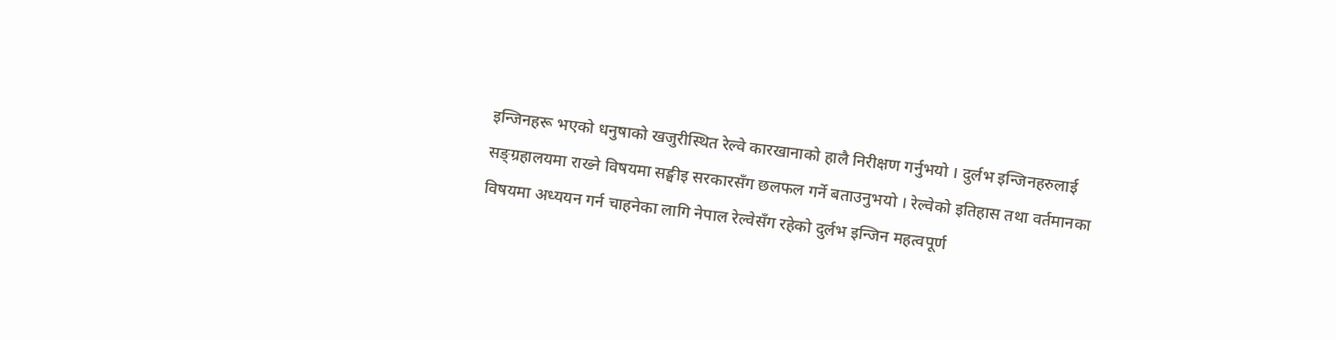इन्जिनहरू भएको धनुषाको खजुरीस्थित रेल्वे कारखानाको हालै निरीक्षण गर्नुभयो । दुर्लभ इन्जिनहरुलाई सङ्ग्रहालयमा राख्ने विषयमा सङ्घीइ सरकारसँग छलफल गर्ने बताउनुभयो । रेल्वेको इतिहास तथा वर्तमानका विषयमा अध्ययन गर्न चाहनेका लागि नेपाल रेल्वेसँग रहेको दुर्लभ इन्जिन महत्वपूर्ण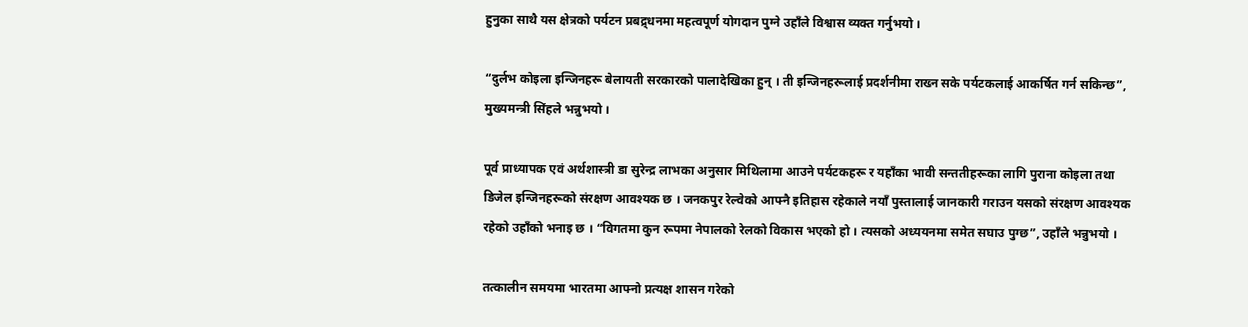हुनुका साथै यस क्षेत्रको पर्यटन प्रबद्र्धनमा महत्वपूर्ण योगदान पुग्ने उहाँले विश्वास व्यक्त गर्नुभयो ।

“दुर्लभ कोइला इन्जिनहरू बेलायती सरकारको पालादेखिका हुन् । ती इन्जिनहरूलाई प्रदर्शनीमा राख्न सके पर्यटकलाई आकर्षित गर्न सकिन्छ”, मुख्यमन्त्री सिंहले भन्नुभयो ।

पूर्व प्राध्यापक एवं अर्थशास्त्री डा सुरेन्द्र लाभका अनुसार मिथिलामा आउने पर्यटकहरू र यहाँका भावी सन्ततीहरूका लागि पुराना कोइला तथा डिजेल इन्जिनहरूको संरक्षण आवश्यक छ । जनकपुर रेल्वेको आफ्नै इतिहास रहेकाले नयाँ पुस्तालाई जानकारी गराउन यसको संरक्षण आवश्यक रहेको उहाँको भनाइ छ । “विगतमा कुन रूपमा नेपालको रेलको विकास भएको हो । त्यसको अध्ययनमा समेत सघाउ पुग्छ”, उहाँले भन्नुभयो ।

तत्कालीन समयमा भारतमा आफ्नो प्रत्यक्ष शासन गरेको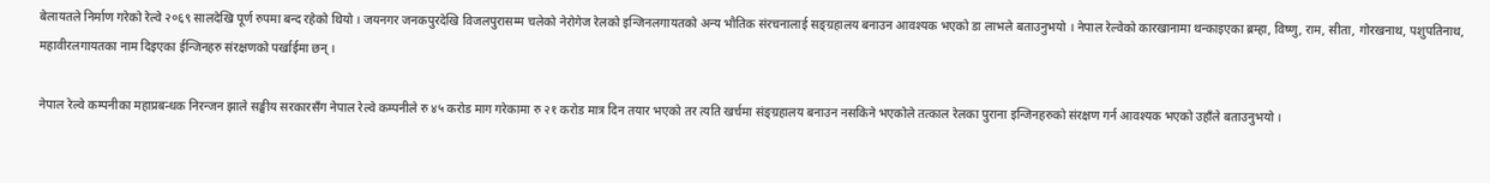बेलायतले निर्माण गरेको रेल्वे २०६९ सालदेखि पूर्ण रुपमा बन्द रहेको थियो । जयनगर जनकपुरदेखि विजलपुरासम्म चलेको नेरोगेज रेलको इन्जिनलगायतको अन्य भौतिक संरचनालाई सङ्ग्रहालय बनाउन आवश्यक भएको डा लाभले बताउनुभयो । नेपाल रेल्वेको कारखानामा थन्काइएका ब्रम्हा, विष्णु, राम, सीता, गोरखनाथ, पशुपतिनाथ, महावीरलगायतका नाम दिइएका ईन्जिनहरु संरक्षणको पर्खाईमा छन् ।

नेपाल रेल्वे कम्पनीका महाप्रबन्धक निरन्जन झाले सङ्घीय सरकारसँग नेपाल रेल्वे कम्पनीले रु ४५ करोड माग गरेकामा रु २१ करोड मात्र दिन तयार भएको तर त्यति खर्चमा संङ्ग्रहालय बनाउन नसकिने भएकोले तत्काल रेलका पुराना इन्जिनहरुको संरक्षण गर्न आवश्यक भएको उहाँले बताउनुभयो ।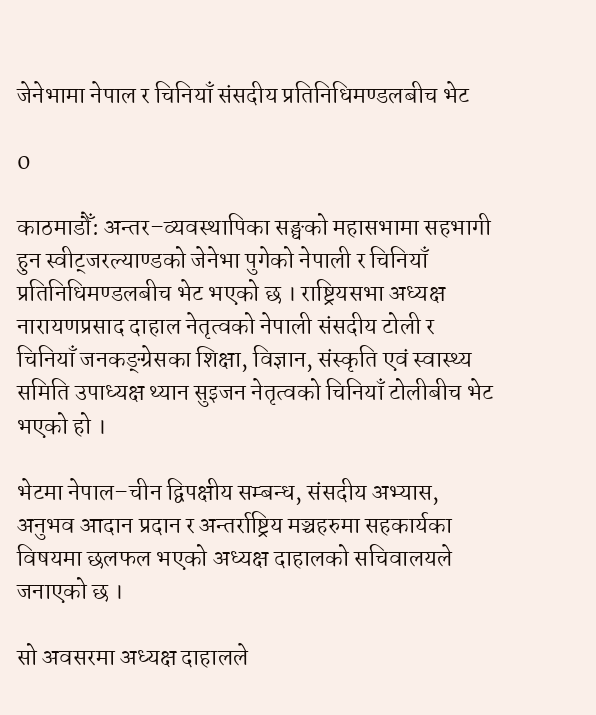जेनेभामा नेपाल र चिनियाँ संसदीय प्रतिनिधिमण्डलबीच भेट

0

काठमाडौँ: अन्तर–व्यवस्थापिका सङ्घको महासभामा सहभागी हुन स्वीट्जरल्याण्डको जेनेभा पुगेको नेपाली र चिनियाँ प्रतिनिधिमण्डलबीच भेट भएको छ । राष्ट्रियसभा अध्यक्ष नारायणप्रसाद दाहाल नेतृत्वको नेपाली संसदीय टोली र चिनियाँ जनकङ्ग्रेसका शिक्षा, विज्ञान, संस्कृति एवं स्वास्थ्य समिति उपाध्यक्ष थ्यान सुइजन नेतृत्वको चिनियाँ टोलीबीच भेट भएको हो ।

भेटमा नेपाल–चीन द्विपक्षीय सम्बन्ध, संसदीय अभ्यास, अनुभव आदान प्रदान र अन्तर्राष्ट्रिय मञ्चहरुमा सहकार्यका विषयमा छलफल भएको अध्यक्ष दाहालको सचिवालयले जनाएको छ ।

सो अवसरमा अध्यक्ष दाहालले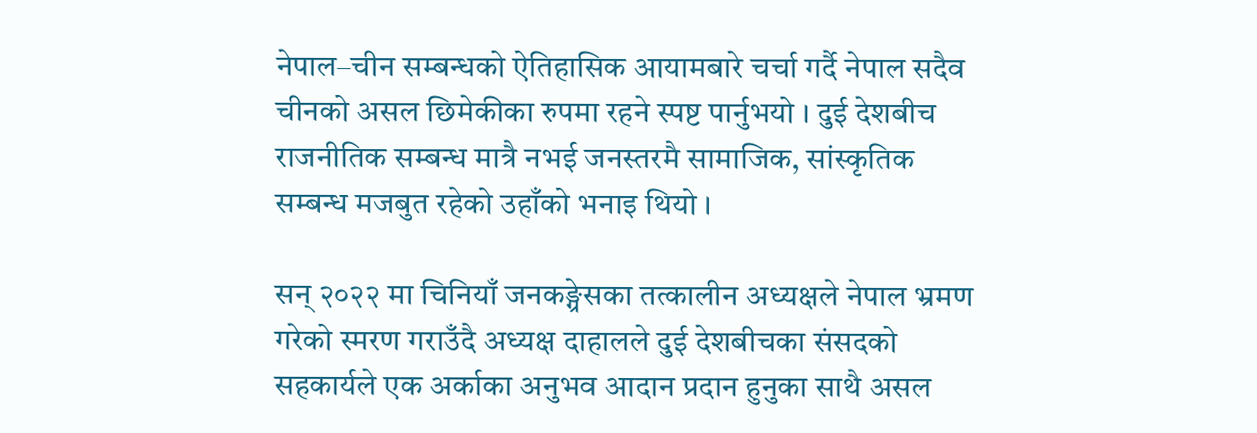नेपाल–चीन सम्बन्धको ऐतिहासिक आयामबारे चर्चा गर्दै नेपाल सदैव चीनको असल छिमेकीका रुपमा रहने स्पष्ट पार्नुभयो । दुई देशबीच राजनीतिक सम्बन्ध मात्रै नभई जनस्तरमै सामाजिक, सांस्कृतिक सम्बन्ध मजबुत रहेको उहाँको भनाइ थियो ।

सन् २०२२ मा चिनियाँ जनकङ्ग्रेसका तत्कालीन अध्यक्षले नेपाल भ्रमण गरेको स्मरण गराउँदै अध्यक्ष दाहालले दुई देशबीचका संसदको सहकार्यले एक अर्काका अनुभव आदान प्रदान हुनुका साथै असल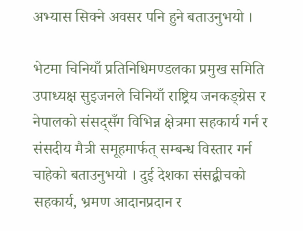अभ्यास सिक्ने अवसर पनि हुने बताउनुभयो ।

भेटमा चिनियाँ प्रतिनिधिमण्डलका प्रमुख समिति उपाध्यक्ष सुइजनले चिनियाँ राष्ट्रिय जनकङ्ग्रेस र नेपालको संसद्सँग विभिन्न क्षेत्रमा सहकार्य गर्न र संसदीय मैत्री समूहमार्फत् सम्बन्ध विस्तार गर्न चाहेको बताउनुभयो । दुई देशका संसद्बीचको सहकार्य, भ्रमण आदानप्रदान र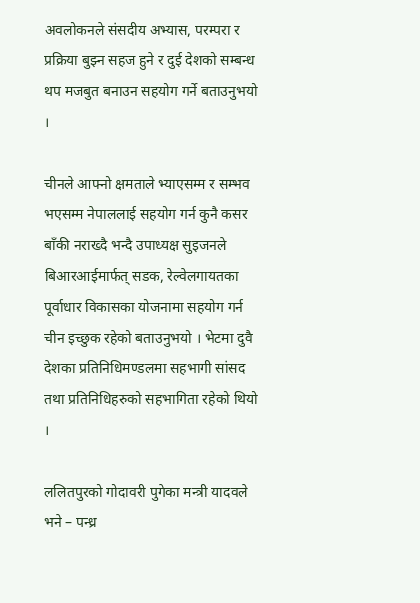अवलोकनले संसदीय अभ्यास, परम्परा र प्रक्रिया बुझ्न सहज हुने र दुई देशको सम्बन्ध थप मजबुत बनाउन सहयोग गर्ने बताउनुभयो ।

चीनले आफ्नो क्षमताले भ्याएसम्म र सम्भव भएसम्म नेपाललाई सहयोग गर्न कुनै कसर बाँकी नराख्दै भन्दै उपाध्यक्ष सुइजनले बिआरआईमार्फत् सडक, रेल्वेलगायतका पूर्वाधार विकासका योजनामा सहयोग गर्न चीन इच्छुक रहेको बताउनुभयो । भेटमा दुवै देशका प्रतिनिधिमण्डलमा सहभागी सांसद तथा प्रतिनिधिहरुको सहभागिता रहेको थियो ।

ललितपुरको गोदावरी पुगेका मन्त्री यादवले भने – पन्ध्र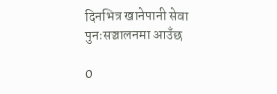दिनभित्र खानेपानी सेवा पुनःसञ्चालनमा आउँछ

0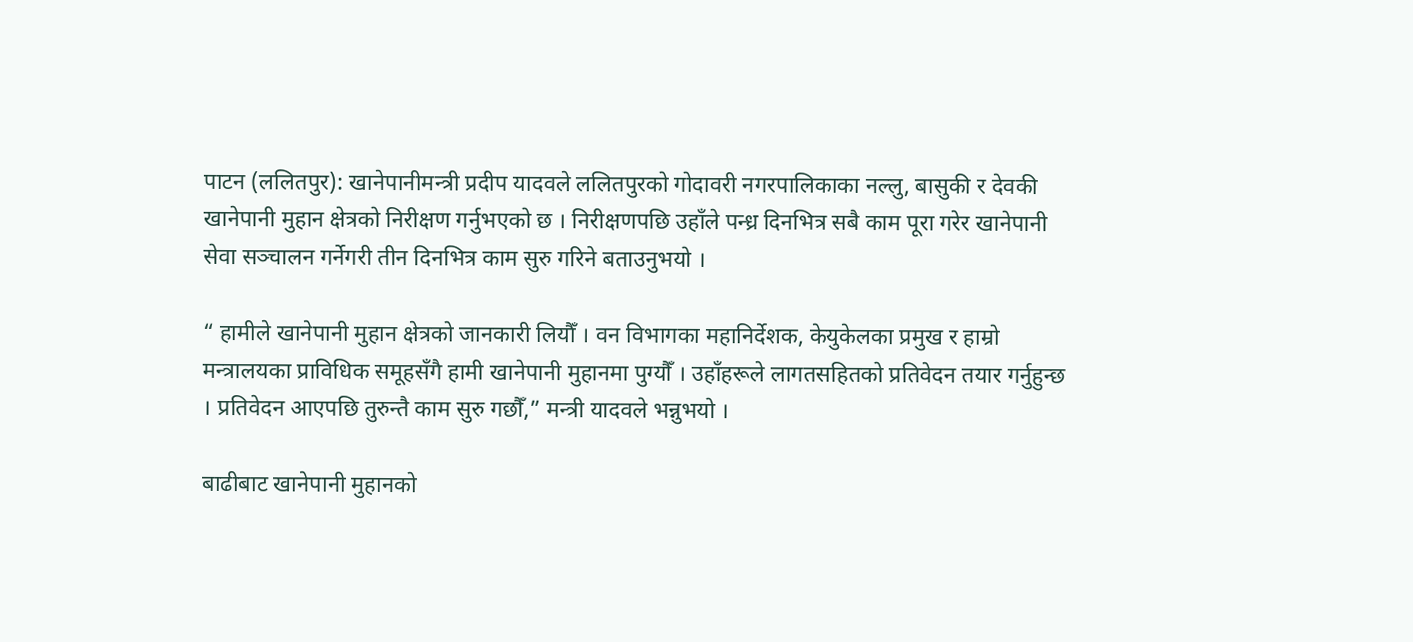पाटन (ललितपुर): खानेपानीमन्त्री प्रदीप यादवले ललितपुरको गोदावरी नगरपालिकाका नल्लु, बासुकी र देवकी खानेपानी मुहान क्षेत्रको निरीक्षण गर्नुभएको छ । निरीक्षणपछि उहाँले पन्ध्र दिनभित्र सबै काम पूरा गरेर खानेपानी सेवा सञ्चालन गर्नेगरी तीन दिनभित्र काम सुरु गरिने बताउनुभयो ।

“ हामीले खानेपानी मुहान क्षेत्रको जानकारी लियौँ । वन विभागका महानिर्देशक, केयुकेलका प्रमुख र हाम्रो मन्त्रालयका प्राविधिक समूहसँगै हामी खानेपानी मुहानमा पुग्यौँ । उहाँहरूले लागतसहितको प्रतिवेदन तयार गर्नुहुन्छ । प्रतिवेदन आएपछि तुरुन्तै काम सुरु गछौँ,” मन्त्री यादवले भन्नुभयो ।

बाढीबाट खानेपानी मुहानको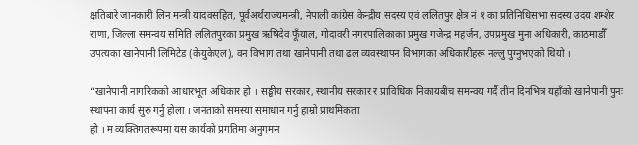क्षतिबारे जानकारी लिन मन्त्री यादवसहित, पूर्वअर्थराज्यमन्त्री, नेपाली कांग्रेस केन्द्रीय सदस्य एवं ललितपुर क्षेत्र नं १ का प्रतिनिधिसभा सदस्य उदय शम्शेर राणा, जिल्ला समन्वय समिति ललितपुरका प्रमुख ऋषिदेव फूँयाल, गोदावरी नगरपालिकाका प्रमुख गजेन्द्र महर्जन, उपप्रमुख मुना अधिकारी, काठमाडौँ उपत्यका खानेपानी लिमिटेड (केयुकेएल), वन विभाग तथा खानेपानी तथा ढल व्यवस्थापन विभागका अधिकारीहरू नल्लु पुग्नुभएको थियो ।

“खानेपानी नागरिकको आधारभूत अधिकार हो । सङ्घीय सरकार, स्थानीय सरकार र प्राविधिक निकायबीच समन्वय गर्दै तीन दिनभित्र यहाँको खानेपानी पुनः स्थापना कार्य सुरु गर्नु होला । जनताको समस्या समाधान गर्नु हाम्रो प्राथमिकता
हो । म व्यक्तिगतरूपमा यस कार्यको प्रगतिमा अनुगमन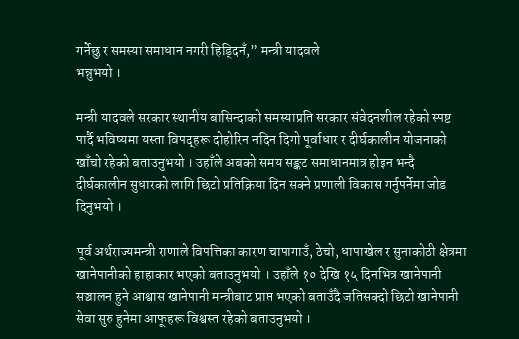गर्नेछु र समस्या समाधान नगरी हिड्दिनँ,” मन्त्री यादवले
भन्नुभयो ।

मन्त्री यादवले सरकार स्थानीय बासिन्दाको समस्याप्रति सरकार संवेदनशील रहेको स्पष्ट पार्दै भविष्यमा यस्ता विपद्हरू दोहोरिन नदिन दिगो पूर्वाधार र दीर्घकालीन योजनाको खाँचो रहेको बताउनुभयो । उहाँले अबको समय सङ्कट समाधानमात्र होइन भन्दै दीर्घकालीन सुधारको लागि छिटो प्रतिक्रिया दिन सक्ने प्रणाली विकास गर्नुपर्नेमा जोड
दिनुभयो ।

पूर्व अर्थराज्यमन्त्री राणाले विपत्तिका कारण चापागाउँ, ठेचो, धापाखेल र सुनाकोठी क्षेत्रमा खानेपानीको हाहाकार भएको बताउनुभयो । उहाँले १० देखि १५ दिनभित्र खानेपानी सञ्चालन हुने आश्वास खानेपानी मन्त्रीबाट प्राप्त भएको बताउँदै जतिसक्दो छिटो खानेपानी सेवा सुरु हुनेमा आफूहरू विश्वस्त रहेको बताउनुभयो ।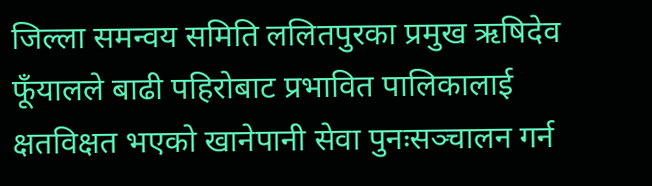जिल्ला समन्वय समिति ललितपुरका प्रमुख ऋषिदेव फूँयालले बाढी पहिरोबाट प्रभावित पालिकालाई क्षतविक्षत भएको खानेपानी सेवा पुनःसञ्चालन गर्न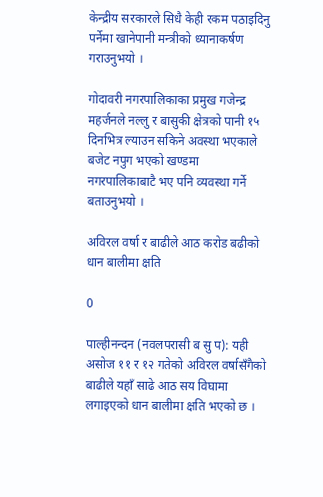केन्द्रीय सरकारले सिधै केही रकम पठाइदिनु पर्नेमा खानेपानी मन्त्रीको ध्यानाकर्षण गराउनुभयो ।

गोदावरी नगरपालिकाका प्रमुख गजेन्द्र महर्जनले नल्लु र बासुकी क्षेत्रको पानी १५ दिनभित्र ल्याउन सकिने अवस्था भएकाले बजेट नपुग भएको खण्डमा नगरपालिकाबाटै भए पनि व्यवस्था गर्ने बताउनुभयो ।

अविरल वर्षा र बाढीले आठ करोड बढीको धान बालीमा क्षति

0

पाल्हीनन्दन (नवलपरासी ब सु प): यही असोज ११ र १२ गतेको अविरल वर्षासँगैको बाढीले यहाँ साढे आठ सय विघामा लगाइएको धान बालीमा क्षति भएको छ ।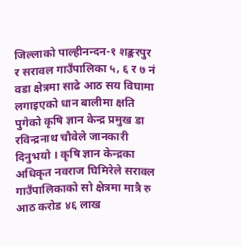जिल्लाको पाल्हीनन्दन‐१ शङ्करपुर र सरावल गाउँपालिका ५, ६ र ७ नं वडा क्षेत्रमा साढे आठ सय विघामा लगाइएको धान बालीमा क्षति पुगेको कृषि ज्ञान केन्द्र प्रमुख डा रविन्द्रनाथ चौवेले जानकारी दिनुभयो । कृषि ज्ञान केन्द्रका अधिकृत नवराज घिमिरेले सरावल गाउँपालिकाको सो क्षेत्रमा मात्रै रु आठ करोड ४६ लाख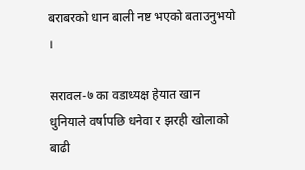बराबरको धान बाली नष्ट भएको बताउनुभयो ।

सरावल‐७ का वडाध्यक्ष हेयात खान धुनियाले वर्षापछि धनेवा र झरही खोलाको बाढी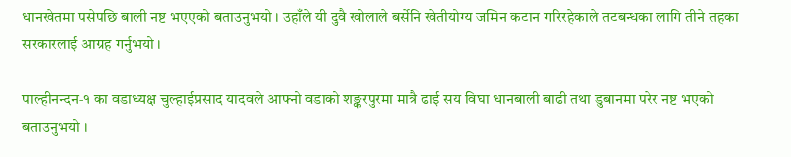धानखेतमा पसेपछि बाली नष्ट भएएको बताउनुभयो । उहाँले यी दुवै खोलाले बर्सेनि खेतीयोग्य जमिन कटान गरिरहेकाले तटबन्धका लागि तीने तहका सरकारलाई आग्रह गर्नुभयो ।

पाल्हीनन्दन‐१ का वडाध्यक्ष चुल्हाईप्रसाद यादवले आफ्नो वडाको शङ्करपुरमा मात्रै ढाई सय विघा धानबाली बाढी तथा डुबानमा परेर नष्ट भएको बताउनुभयो ।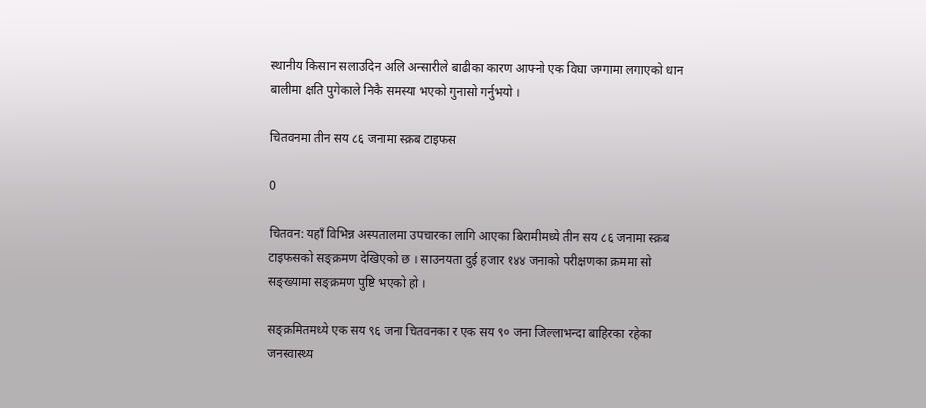स्थानीय किसान सलाउदिन अलि अन्सारीले बाढीका कारण आफ्नो एक विघा जग्गामा लगाएको धान बालीमा क्षति पुगेकाले निकै समस्या भएको गुनासो गर्नुभयो ।

चितवनमा तीन सय ८६ जनामा स्क्रब टाइफस

0

चितवन: यहाँ विभिन्न अस्पतालमा उपचारका लागि आएका बिरामीमध्ये तीन सय ८६ जनामा स्क्रब टाइफसको सङ्क्रमण देखिएको छ । साउनयता दुई हजार १४४ जनाको परीक्षणका क्रममा सो सङ्ख्यामा सङ्क्रमण पुष्टि भएको हो ।

सङ्क्रमितमध्ये एक सय ९६ जना चितवनका र एक सय ९० जना जिल्लाभन्दा बाहिरका रहेका जनस्वास्थ्य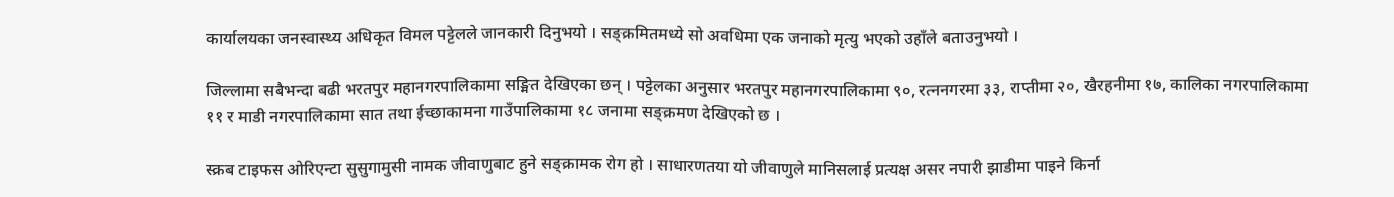कार्यालयका जनस्वास्थ्य अधिकृत विमल पट्टेलले जानकारी दिनुभयो । सङ्क्रमितमध्ये सो अवधिमा एक जनाको मृत्यु भएको उहाँले बताउनुभयो ।

जिल्लामा सबैभन्दा बढी भरतपुर महानगरपालिकामा सङ्मित देखिएका छन् । पट्टेलका अनुसार भरतपुर महानगरपालिकामा ९०, रत्ननगरमा ३३, राप्तीमा २०, खैरहनीमा १७, कालिका नगरपालिकामा ११ र माडी नगरपालिकामा सात तथा ईच्छाकामना गाउँपालिकामा १८ जनामा सङ्क्रमण देखिएको छ ।

स्क्रब टाइफस ओरिएन्टा सुसुगामुसी नामक जीवाणुबाट हुने सङ्क्रामक रोग हो । साधारणतया यो जीवाणुले मानिसलाई प्रत्यक्ष असर नपारी झाडीमा पाइने किर्ना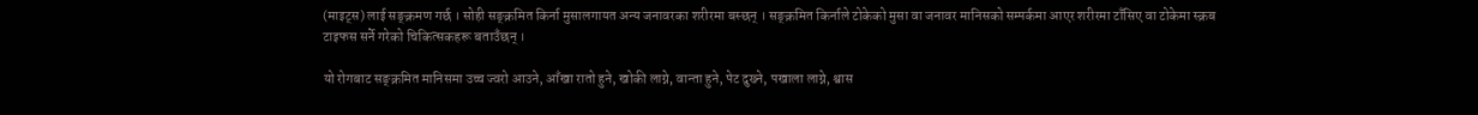(माइट्स) लाई सङ्क्रमण गर्छ । सोही सङ्क्रमित किर्ना मुसालगायत अन्य जनावरका शरीरमा बस्छन् । सङ्क्रमित किर्नाले टोकेको मुसा वा जनावर मानिसको सम्पर्कमा आएर शरीरमा टाँसिए वा टोकेमा स्क्रब टाइफस सर्ने गरेको चिकित्सकहरू बताउँछन् ।

यो रोगबाट सङ्क्रमित मानिसमा उच्च ज्वरो आउने, आँखा रातो हुने, खोकी लाग्ने, वान्ता हुने, पेट दुख्ने, पखाला लाग्ने, श्वास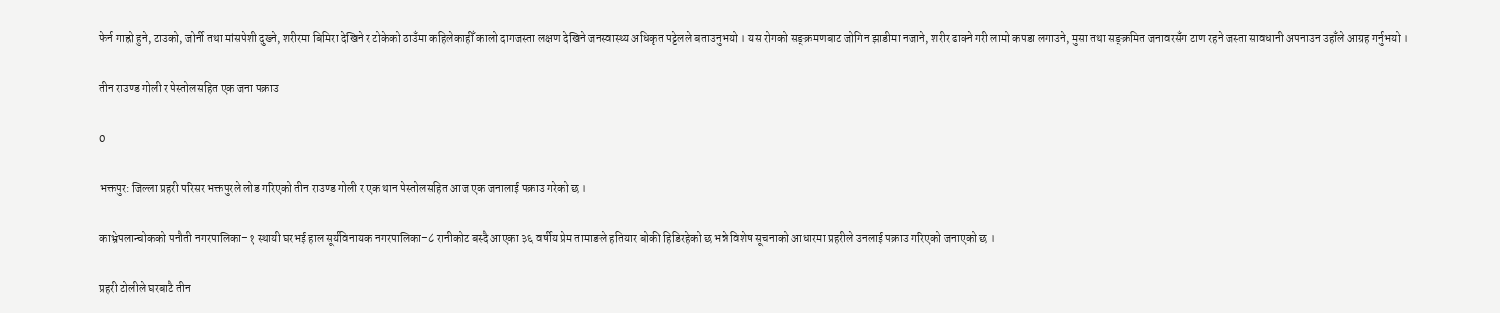फेर्न गाह्रो हुने, टाउको, जोर्नी तथा मांसपेशी दुख्ने, शरीरमा बिमिरा देखिने र टोकेको ठाउँमा कहिलेकाहीँ कालो दागजस्ता लक्षण देखिने जनस्वास्थ्य अधिकृत पट्टेलले बताउनुभयो । यस रोगको सङ्क्रमणबाट जोगिन झाडीमा नजाने, शरीर ढाक्ने गरी लामो कपडा लगाउने, मुसा तथा सङ्क्रमित जनावरसँग टाण रहने जस्ता सावधानी अपनाउन उहाँले आग्रह गर्नुभयो ।

तीन राउण्ड गोली र पेस्तोलसहित एक जना पक्राउ

0

भक्तपुर: जिल्ला प्रहरी परिसर भक्तपुरले लोड गरिएको तीन राउण्ड गोली र एक थान पेस्तोलसहित आज एक जनालाई पक्राउ गरेको छ ।

काभ्रेपलान्चोकको पनौती नगरपालिका–१ स्थायी घरभई हाल सूर्यविनायक नगरपालिका–८ रानीकोट बस्दै आएका ३६ वर्षीय प्रेम तामाङले हतियार बोकी हिडिरहेको छ भन्ने विशेष सूचनाको आधारमा प्रहरीले उनलाई पक्राउ गरिएको जनाएको छ ।

प्रहरी टोलीले घरबाटै तीन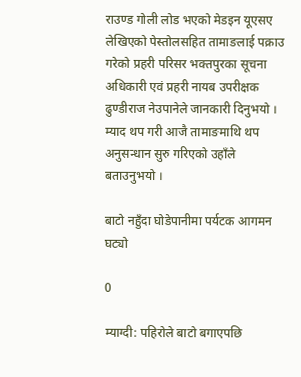राउण्ड गोली लोड भएको मेडइन यूएसए लेखिएको पेस्तोलसहित तामाङलाई पक्राउ गरेको प्रहरी परिसर भक्तपुरका सूचना अधिकारी एवं प्रहरी नायब उपरीक्षक ढुण्डीराज नेउपानेले जानकारी दिनुभयो । म्याद थप गरी आजै तामाङमाथि थप अनुसन्धान सुरु गरिएको उहाँले बताउनुभयो ।

बाटो नहुँदा घोडेपानीमा पर्यटक आगमन घट्यो

0

म्याग्दी: पहिरोले बाटो बगाएपछि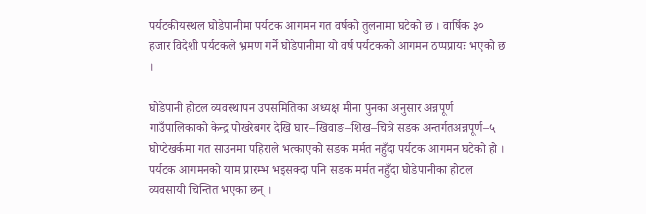पर्यटकीयस्थल घोडेपानीमा पर्यटक आगमन गत वर्षको तुलनामा घटेको छ । वार्षिक ३० हजार विदेशी पर्यटकले भ्रमण गर्ने घोडेपानीमा यो वर्ष पर्यटकको आगमन ठप्पप्रायः भएको छ ।

घोडेपानी होटल व्यवस्थापन उपसमितिका अध्यक्ष मीना पुनका अनुसार अन्नपूर्ण गाउँपालिकाको केन्द्र पोखरेबगर देखि घार–खिवाङ–शिख–चित्रे सडक अन्तर्गतअन्नपूर्ण–५ घोप्टेखर्कमा गत साउनमा पहिराले भत्काएको सडक मर्मत नहुँदा पर्यटक आगमन घटेको हो । पर्यटक आगमनको याम प्रारम्भ भइसक्दा पनि सडक मर्मत नहुँदा घोडेपानीका होटल व्यवसायी चिन्तित भएका छन् ।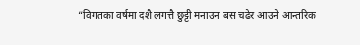“विगतका वर्षमा दशै लगत्तै छुट्टी मनाउन बस चढेर आउने आन्तरिक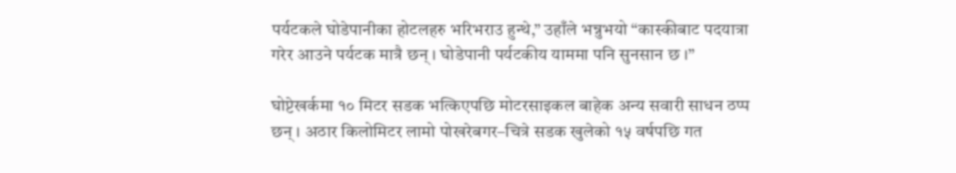पर्यटकले घोडेपानीका होटलहरु भरिभराउ हुन्थे,” उहाँले भन्नुभयो “कास्कीबाट पदयात्रा गरेर आउने पर्यटक मात्रै छन् । घोडेपानी पर्यटकीय याममा पनि सुनसान छ ।”

घोप्टेखर्कमा १० मिटर सडक भत्किएपछि मोटरसाइकल बाहेक अन्य सवारी साधन ठप्प छन् । अठार किलोमिटर लामो पोखरेबगर–चित्रे सडक खुलेको १५ वर्षपछि गत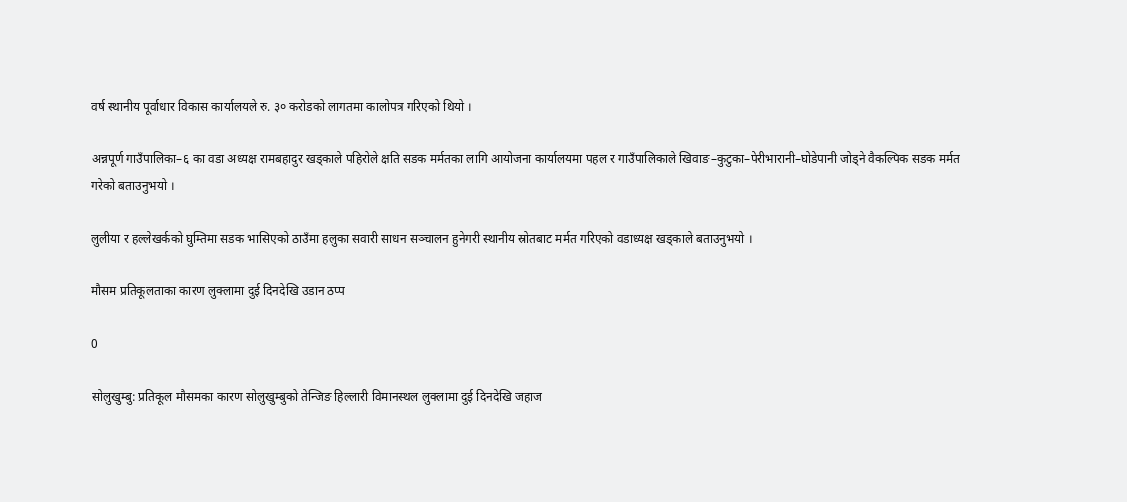वर्ष स्थानीय पूर्वाधार विकास कार्यालयले रु. ३० करोडको लागतमा कालोपत्र गरिएको थियो ।

अन्नपूर्ण गाउँपालिका–६ का वडा अध्यक्ष रामबहादुर खड्काले पहिरोले क्षति सडक मर्मतका लागि आयोजना कार्यालयमा पहल र गाउँपालिकाले खिवाङ–कुटुका–पेरीभारानी–घोडेपानी जोड्ने वैकल्पिक सडक मर्मत गरेको बताउनुभयो ।

लुलीया र हल्लेखर्कको घुम्तिमा सडक भासिएको ठाउँमा हलुका सवारी साधन सञ्चालन हुनेगरी स्थानीय स्रोतबाट मर्मत गरिएको वडाध्यक्ष खड्काले बताउनुभयो ।

मौसम प्रतिकूलताका कारण लुक्लामा दुई दिनदेखि उडान ठप्प

0

सोलुखुम्बु: प्रतिकूल मौसमका कारण सोलुखुम्बुको तेन्जिङ हिल्लारी विमानस्थल लुक्लामा दुई दिनदेखि जहाज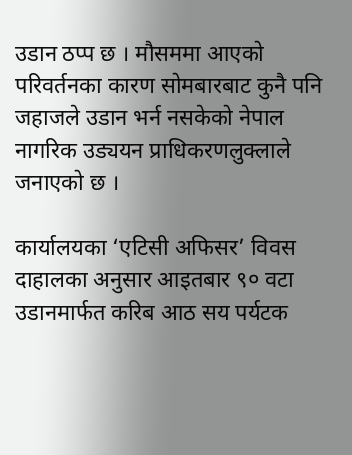उडान ठप्प छ । मौसममा आएको परिवर्तनका कारण सोमबारबाट कुनै पनि जहाजले उडान भर्न नसकेको नेपाल नागरिक उड्ययन प्राधिकरणलुक्लाले जनाएको छ ।

कार्यालयका ‘एटिसी अफिसर’ विवस दाहालका अनुसार आइतबार ९० वटा उडानमार्फत करिब आठ सय पर्यटक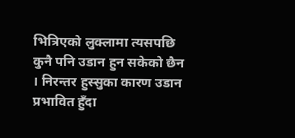भित्रिएको लुक्लामा त्यसपछि कुनै पनि उडान हुन सकेको छैन । निरन्तर हुस्सुका कारण उडान प्रभावित हुँदा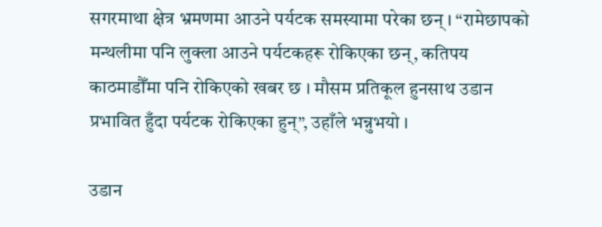सगरमाथा क्षेत्र भ्रमणमा आउने पर्यटक समस्यामा परेका छन् । “रामेछापको मन्थलीमा पनि लुक्ला आउने पर्यटकहरू रोकिएका छन्, कतिपय काठमाडौँमा पनि रोकिएको खबर छ । मौसम प्रतिकूल हुनसाथ उडान प्रभावित हुँदा पर्यटक रोकिएका हुन्”, उहाँले भन्नुभयो ।

उडान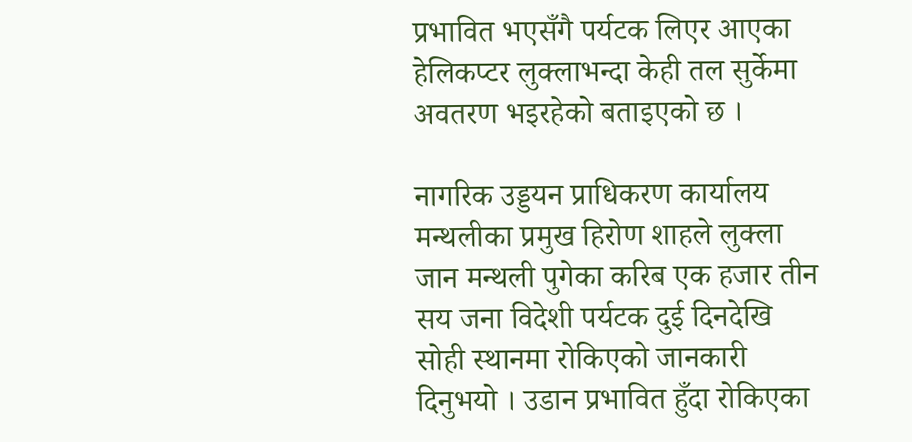प्रभावित भएसँगै पर्यटक लिएर आएका हेलिकप्टर लुक्लाभन्दा केही तल सुर्केमा अवतरण भइरहेको बताइएको छ ।

नागरिक उड्डयन प्राधिकरण कार्यालय मन्थलीका प्रमुख हिरोण शाहले लुक्ला जान मन्थली पुगेका करिब एक हजार तीन सय जना विदेशी पर्यटक दुई दिनदेखि सोही स्थानमा रोकिएको जानकारी दिनुभयो । उडान प्रभावित हुँदा रोकिएका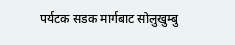पर्यटक सडक मार्गबाट सोलुखुम्बु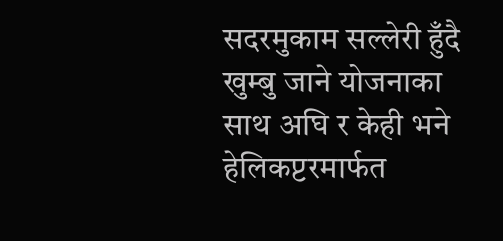सदरमुकाम सल्लेरी हुँदै खुम्बु जाने योजनाका साथ अघि र केही भने हेलिकप्टरमार्फत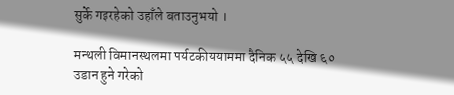सुर्के गइरहेको उहाँले बताउनुभयो ।

मन्थली विमानस्थलमा पर्यटकीययाममा दैनिक ५५ देखि ६० उडान हुने गरेको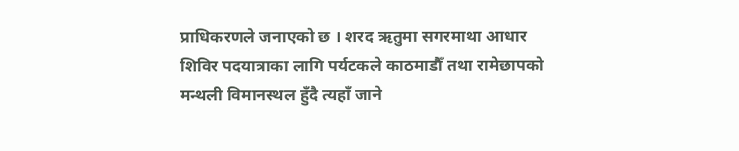प्राधिकरणले जनाएको छ । शरद ऋतुमा सगरमाथा आधार शिविर पदयात्राका लागि पर्यटकले काठमाडौँ तथा रामेछापको मन्थली विमानस्थल हुँदै त्यहाँ जाने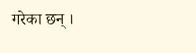गरेका छन् ।